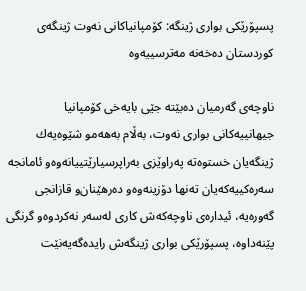پسپۆرێكی بواری‌ ژینگه‌: كۆمپانیاكانی‌ نه‌وت ژینگه‌ی‌ كوردستان ده‌خه‌نه‌ مه‌ترسییه‌وه‌

ناوچه‌ی‌ گه‌رمیان ده‌بێته‌ جێی بایه‌خی كۆمپانیا جیهانییه‌كانی‌ بواری‌ نه‌وت، به‌ڵام به‌هه‌مو شێوه‌یه‌ك ژینگه‌یان خستوه‌ته‌ په‌راوێزی به‌راپرسیارێتییانه‌وه‌و ئامانجه‌ سه‌ره‌كییه‌كه‌یان ته‌نها دۆزینه‌وه‌و ده‌رهێنان‌و قازانجی گه‌وره‌یه‌، ئیداره‌ی‌ ناوچه‌كه‌ش كاری له‌سه‌ر نه‌كردوه‌و گرنگی پێنه‌داوه‌، پسپۆرێكی بواری‌ ژینگه‌ش رایده‌گه‌یه‌نێت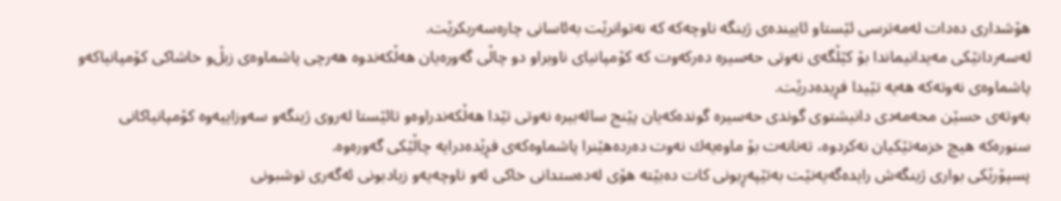هۆشداری‌ ده‌دات له‌مه‌ترسی ئێستاو ئایینده‌ی‌ ژینگه‌ ناوچه‌كه‌ كه‌ نه‌توانرێت به‌ئاسانی چاره‌سه‌ربكرێت.
له‌سه‌ردانێكی مه‌یدانیماندا بۆ كێڵگه‌ی‌ نه‌وتی حه‌سیره‌ ده‌ركه‌وت كه‌ كۆمپانیای‌ ناوبراو دو چاڵی‌ گه‌وره‌یان هه‌ڵكه‌ندوه‌ هه‌رچی پاشماوه‌ی‌ زبڵ‌و خاشاكی كۆمپانیاكه‌و پاشماوه‌ی‌ نه‌وته‌كه‌ هه‌یه‌ تێیدا فڕیده‌درێت.
به‌وته‌ی‌ حسێن محه‌مه‌دی دانیشتوی‌ گوندی حه‌سیره‌ گونده‌كه‌یان پێنج ساله‌بیره‌ نه‌وتی تێدا هه‌ڵكه‌ندراوه‌و تائێستا له‌روی‌ ژینگه‌و سه‌وزاییه‌وه‌ كۆمپانیاكانی‌ سنوره‌كه‌ هیچ خزمه‌تێكیان نه‌كردوه‌، ته‌نانه‌ت بۆ ماوه‌یه‌ك نه‌وت ده‌رده‌هێنرا پاشماوه‌كه‌ی‌ فڕێده‌درایه‌ چاڵێكی گه‌وره‌وه‌.
پسپۆرێكی بواری‌ ژینگه‌ش رایده‌گه‌یه‌نێت به‌تێپه‌ڕبونی‌ كات ده‌بێته‌ هۆی‌ له‌ده‌ستدانی‌ خاكی‌ ئه‌و ناوچه‌یه‌و زیادبونی‌ ئه‌گه‌ری‌ توشبونی‌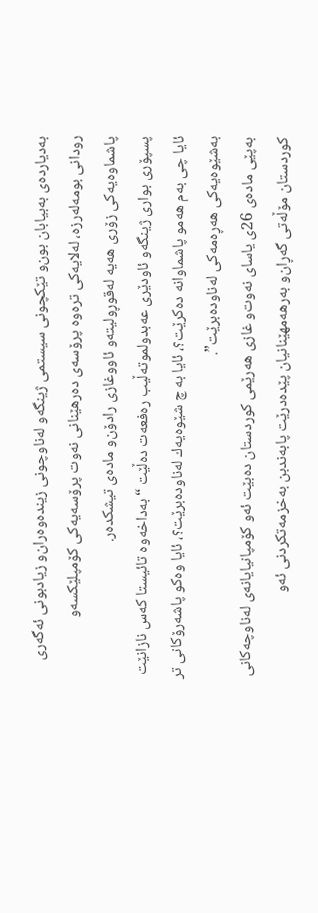به‌دیارده‌ی‌ به‌بیابان بون‌و تێكچونی‌ سیستمی‌ ژینگه‌و له‌ناوچونی‌ زینده‌وه‌ران‌و زیادبونی‌ ئه‌گه‌ری‌ رودانی‌ بومه‌له‌رزه‌، له‌لایه‌كی‌ تره‌وه‌ پرۆسه‌ی‌ ده‌رهێنانی‌ نه‌وت پرۆسه‌یه‌كی‌ كۆمپلێكسه‌و پاشماوه‌یه‌كی‌ زۆری‌ هه‌یه‌ له‌قوڕولیته‌و ئاو‌وغازی‌ رادۆن‌و ماده‌ی‌ تیشكده‌ر.
پسپۆری بواری‌ ژینگه‌و ئاودێری عه‌بدولموته‌ڵیب ره‌فعه‌ت ده‌ڵێت “به‌داخه‌وه‌ تائیستا كه‌س نازانێت ئایا چی‌ به‌م هه‌مو پاشماوانه‌ ده‌كرێت؟، ئایا به‌ چ شێوه‌یه‌ك له‌ناوده‌برێت؟، ئایا ‌وه‌كو پاشه‌رۆكانی‌ تر به‌شێوه‌یه‌كی‌ هه‌ڕه‌مه‌كی‌ له‌ناوده‌برێت”.
به‌پێی ماده‌ی 26ی یاسای نه‌وت‌و غازی هه‌رێمی كوردستان ده‌بێت ئه‌و كۆمپانیایانه‌ی له‌ناوچه‌كانی كوردستان مۆڵه‌تی گه‌ڕان‌و به‌رهه‌مهێنانیان پێده‌درێت پابه‌ندبن به‌خزمه‌تكردنی ئه‌و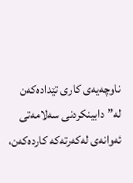ناوچه‌یه‌ی كاری تێداده‌كه‌ن له‌”دابینكردنی سه‌لامه‌تی ئه‌وانه‌ی له‌كه‌رته‌كه‌ كارده‌كه‌ن،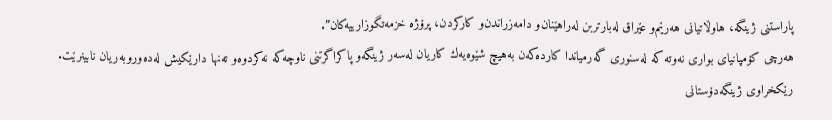پاراستنی ژینگه‌، هاوڵاتیانی هه‌رێم‌و عێراق له‌بارتربن له‌راهێنان‌و دامه‌زراندن‌و كاركردن، پرۆژه‌ خزمه‌تگوزارییه‌كان”.
هه‌رچی كۆمپانیای بواری‌ نه‌وته‌ كه‌ له‌سنوری‌ گه‌رمیاندا كارده‌كه‌ن به‌هیچ شێوه‌یه‌ك كاریان له‌سه‌ر ژینگه‌و پاكراگرتنی‌ ناوچه‌كه‌ نه‌كردوه‌و ته‌نها دارێكیش له‌ده‌وروبه‌ریان نابینرێت.
رێكخراوی‌ ژینگه‌دۆستانی‌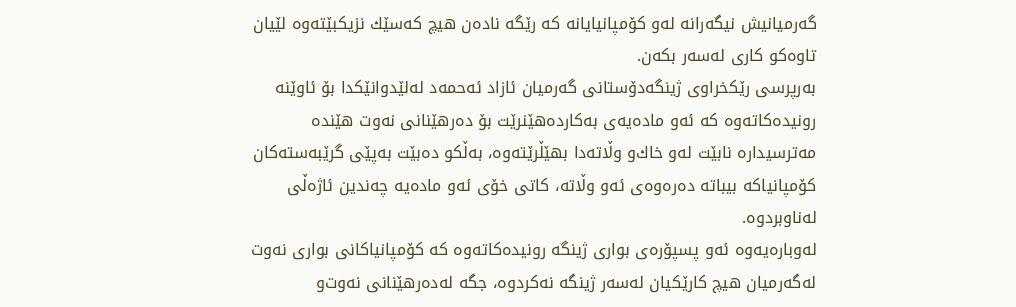گه‌رمیانیش نیگه‌رانه‌ له‌و كۆمپانیایانه‌ كه‌ رێگه‌ ناده‌ن هیچ كه‌سێك نزیكبێته‌وه‌ لێیان تاوه‌كو كاری‌ له‌سه‌ر بكه‌ن.
به‌رپرسی رێكخراوی‌ ژینگه‌دۆستانی‌ گه‌رمیان ئازاد ئه‌حمه‌د له‌لێدوانێكدا بۆ ئاوێنه‌ رونیده‌كاته‌وه‌ كه‌ ئه‌و ماده‌یه‌ی به‌كارده‌هێنرێت بۆ ده‌رهێنانی نه‌وت هێنده‌ مه‌ترسیداره‌ نابێت له‌و خاك‌و ‌وڵاته‌دا بهێڵرێته‌وه‌، به‌ڵكو ده‌بێت به‌پێی گرێبه‌سته‌كان كۆمپانیاكه‌ بیباته‌ ده‌ره‌وه‌ی‌ ئه‌و ‌وڵاته‌، كاتی خۆی ئه‌و ماده‌یه‌ چه‌ندین ئاژه‌ڵی له‌ناوبردوه‌.
له‌وباره‌یه‌وه‌ ئه‌و پسپۆره‌ی بواری‌ ژینگه‌ رونیده‌كاته‌وه‌ كه‌ كۆمپانیاكانی‌ بواری‌ نه‌وت له‌گه‌رمیان هیچ كارێكیان له‌سه‌ر ژینگه‌ نه‌كردوه‌، جگه‌ له‌ده‌رهێنانی‌ نه‌وت‌و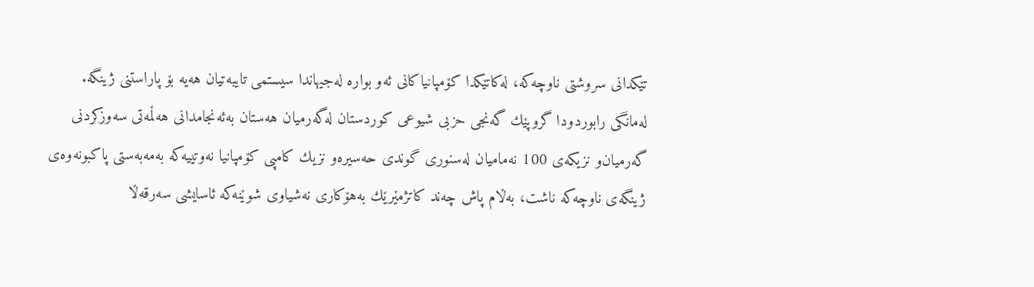تێكدانی‌ سروشتی‌ ناوچه‌كه‌، له‌كاتێكدا كۆمپانیاكانی‌ ئه‌و بواره‌ له‌جیهاندا سیستمی‌ تایبه‌تیان هه‌یه‌ بۆ پاراستنی‌ ژینگه‌.
له‌مانگی رابوردودا گروپێك گه‌نجی‌ حزبی شیوعی كوردستان له‌گه‌رمیان هه‌ستان به‌ئه‌نجامدانی هه‌ڵمه‌تی سه‌وزكردنی گه‌رمیان‌و نزیكه‌ی‌ 100 نه‌مامیان له‌سنوری‌ گوندی حه‌سیره‌و نزیك كامپی كۆمپانیا نه‌وتییه‌كه‌ به‌مه‌به‌ستی پاكبونه‌وه‌ی‌ ژینگه‌ی‌ ناوچه‌كه‌ ناشت، به‌ڵام پاش چه‌ند كاتژمێرێك به‌هۆكاری نه‌شیاوی شوێنه‌كه‌ ئاسایشی سه‌رقه‌ڵا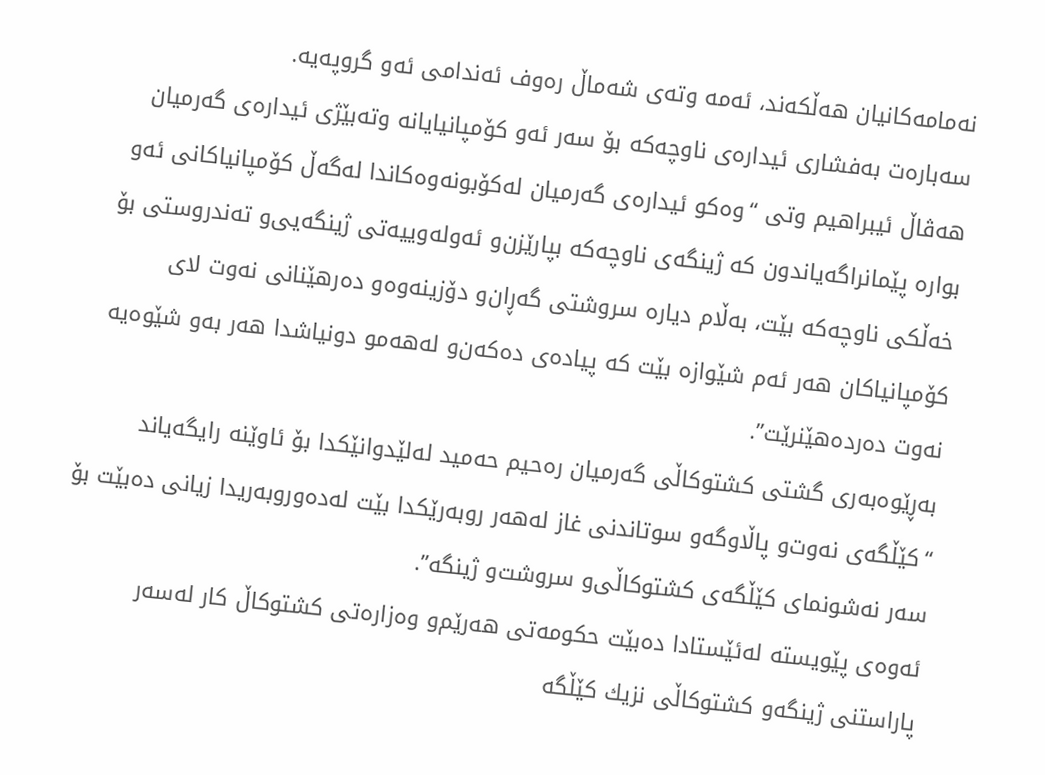نه‌مامه‌كانیان هه‌ڵكه‌ند، ئه‌مه‌ ‌وته‌ی‌ شه‌ماڵ ره‌وف ئه‌ندامی ئه‌و گروپه‌یه‌.
سه‌باره‌ت به‌فشاری ئیداره‌ی‌ ناوچه‌كه‌ بۆ سه‌ر ئه‌و كۆمپانیایانه‌ ‌وته‌بێژی ئیداره‌ی‌ گه‌رمیان هه‌ڤاڵ ئیبراهیم ‌وتی “وه‌كو ئیداره‌ی‌ گه‌رمیان له‌كۆبونه‌وه‌كاندا له‌گه‌ڵ كۆمپانیاكانی ئه‌و بواره‌ پێمانراگه‌یاندون كه‌ ژینگه‌ی‌ ناوچه‌كه‌ بپارێزن‌و ئه‌وله‌وییه‌تی ژینگه‌یی‌و ته‌ندروستی بۆ خه‌ڵكی ناوچه‌كه‌ بێت، به‌ڵام دیاره‌ سروشتی گه‌ڕان‌و دۆزینه‌وه‌و ده‌رهێنانی نه‌وت لای كۆمپانیاكان هه‌ر ئه‌م شێوازه‌ بێت كه‌ پیاده‌ی‌ ده‌كه‌ن‌و له‌هه‌مو دونیاشدا هه‌ر به‌و شێوه‌یه‌ نه‌وت ده‌رده‌هێنرێت”.
به‌ڕێوه‌به‌ری گشتی كشتوكاڵی گه‌رمیان ره‌حیم حه‌مید له‌لێدوانێكدا بۆ ئاوێنه‌ رایگه‌یاند “كێڵگه‌ی‌ نه‌وت‌و پاڵاوگه‌و سوتاندنی‌ غاز له‌هه‌ر روبه‌رێكدا بێت له‌ده‌وروبه‌ریدا زیانی‌ ده‌بێت بۆ سه‌ر نه‌شونمای‌ كێڵگه‌ی‌ كشتوكاڵی‌‌و سروشت‌و ژینگه‌”.
ئه‌وه‌ی پێویسته‌ له‌ئێستادا ده‌بێت حكومه‌تی هه‌رێم‌و ‌وه‌زاره‌تی كشتوكاڵ كار له‌سه‌ر پاراستنی ژینگه‌و كشتوكاڵی نزیك كێڵگه‌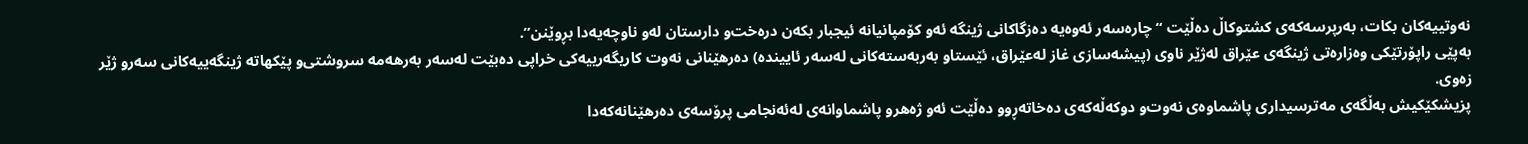نه‌وتییه‌كان بكات، به‌رپرسه‌كه‌ی كشتوكاڵ ده‌ڵێت “چاره‌سه‌ر ئه‌وه‌یه‌ ده‌زگاكانی‌ ژینگه‌ ئه‌و كۆمپانیانه‌ ئیجبار بكه‌ن دره‌خت‌و دارستان له‌و ناوچه‌یه‌دا بڕوێنن”.
به‌پێی راپۆرتێكی ‌وه‌زاره‌تی ژینگه‌ی عێراق له‌ژێر ناوی (پیشه‌سازی غاز له‌عێراق، ئێستاو به‌ربه‌سته‌كانی‌ له‌سه‌ر ئایینده‌) ده‌رهێنانی نه‌وت كاریگه‌رییه‌كی خراپی ده‌بێت له‌سه‌ر به‌رهه‌مه‌ سروشتی‌و پێكهاته‌ ژینگه‌ییه‌كانی سه‌رو ژێر زه‌وی.
پزیشكێكیش به‌ڵگه‌ی‌ مه‌ترسیداری‌ پاشماوه‌ی‌ نه‌وت‌و دوكه‌ڵه‌كه‌ی‌ ده‌خاته‌ڕو‌و ده‌ڵێت ئه‌و ژه‌هرو پاشماوانه‌ی له‌ئه‌نجامی پرۆسه‌ی ده‌رهێنانه‌كه‌دا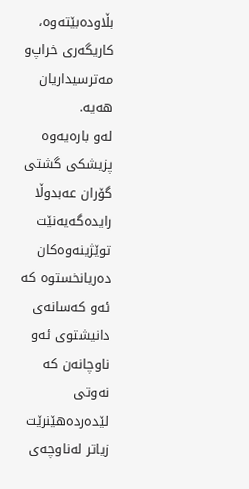بڵاوده‌بێته‌وه‌، كاریگه‌ری خراپ‌و مه‌ترسیداریان هه‌یه‌.
له‌و باره‌یه‌وه‌ پزیشكی گشتی گۆران عه‌بدوڵا رایده‌گه‌یه‌نێت توێژینه‌وه‌كان ده‌ریانخستوه‌ كه‌ ئه‌و كه‌سانه‌ی دانیشتوی ئه‌و ناوچانه‌ن كه‌ نه‌وتی لێده‌رده‌هێنرێت زیاتر له‌ناوچه‌ی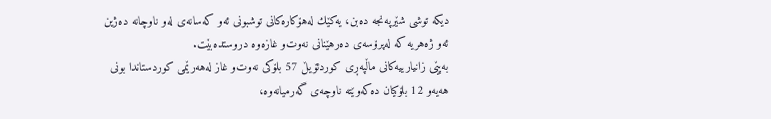دیكه‌ توشی شێرپه‌نجه‌ ده‌بن، یه‌كێك له‌هۆكاره‌كانی توشبونی ئه‌و كه‌سانه‌ی له‌و ناوچانه‌ ده‌ژین ئه‌و ژه‌هریه‌ كه‌ له‌پرۆسه‌ی ده‌رهێنانی نه‌وت‌و غازه‌وه‌ دروستده‌بێت.
به‌پێی زانیارییه‌كانی ماڵپه‌ڕی كوردئۆیڵ 57 بلۆكی نه‌وت‌و غاز له‌هه‌رێمی كوردستاندا بونی هه‌یه‌و 12 بلۆكیان ده‌كه‌وێته‌ ناوچه‌ی‌ گه‌رمیانه‌وه‌،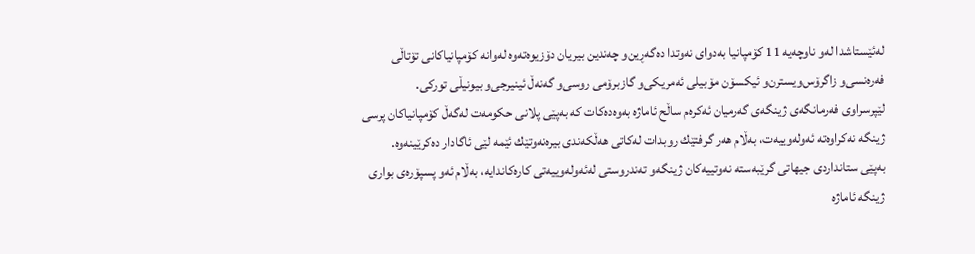له‌ئێستاشدا له‌و ناوچه‌یه‌ 11 كۆمپانیا به‌دوای‌ نه‌وتدا ده‌گه‌ڕین‌و چه‌ندین بیریان دۆزیوه‌ته‌وه‌ له‌وانه‌ كۆمپانیاكانی تۆتاڵی فه‌ره‌نسی‌و زاگرۆس‌ویسترن‌و ئیكسۆن مۆبیلی ئه‌مریكی‌و گازبرۆمی روسی‌و گه‌نه‌ڵ ئینیرجی‌و بیونیڵی توركی.
لێپرسراوی فه‌رمانگه‌ی‌ ژینگه‌ی‌ گه‌رمیان ئه‌كره‌م ساڵح ئاماژه‌ به‌وه‌ده‌كات كه‌ به‌پێی پلانی حكومه‌ت له‌گه‌ڵ كۆمپانیاكان پرسی ژینگه‌ نه‌كراوه‌ته‌ ئه‌وله‌وییه‌ت، به‌ڵام هه‌ر گرفتێك روبدات له‌كاتی هه‌ڵكه‌ندی بیره‌نه‌وتێك ئێمه‌ لێی ئاگادار ده‌كرێینه‌وه‌.
به‌پێی ستانداردی جیهاتی گرێبه‌سته‌ نه‌وتییه‌كان ژینگه‌و ته‌ندروستی له‌ئه‌وله‌وییه‌تی كاره‌كاندایه‌، به‌ڵام ئه‌و پسپۆره‌ی‌ بواری‌ ژینگه‌ ئاماژه‌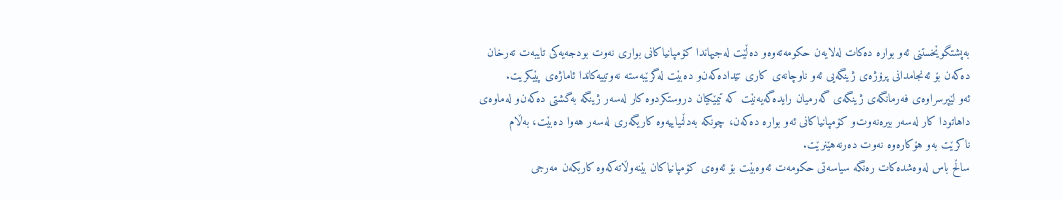به‌پشتگوێخستنی ئه‌و بواره‌ ده‌كات له‌لایه‌ن حكومه‌ته‌وه‌و ده‌ڵێت له‌جیهاندا كۆمپانیاكانی‌ بواری‌ نه‌وت بودجه‌یه‌كی‌ تایبه‌ت ته‌رخان ده‌كه‌ن بۆ ئه‌نجامدانی‌ پرۆژه‌ی‌ ژینگه‌یی‌ ئه‌و ناوچانه‌ی‌ كاری‌ تێداده‌كه‌ن‌و ده‌بێت له‌گرێبه‌سته‌ نه‌وتییه‌كاندا ئاماژه‌ی‌ پێبكریت.
ئه‌و لێپرسراوه‌ی‌ فه‌رمانگه‌ی‌ ژینگه‌ی‌ گه‌رمیان رایده‌گه‌یه‌نێت كه‌ تیمێكیان دروستكردوه‌ كار له‌سه‌ر ژینگه‌ به‌گشتی ده‌كه‌ن‌و له‌ماوه‌ی‌ داهاتودا كار له‌سه‌ر بیره‌نه‌وت‌و كۆمپانیاكانی ئه‌و بواره‌ ده‌كه‌ن، چونكه‌ به‌دڵنیاییه‌وه‌ كاریگه‌ری‌ له‌سه‌ر هه‌وا ده‌بێت، به‌ڵام ناكرێت به‌و هۆكاره‌وه‌ نه‌وت ده‌رنه‌هێنرێت.
ساڵح باس له‌وه‌شده‌كات ره‌نگه‌ سیاسه‌تی حكومه‌ت ئه‌وه‌بێت بۆ ئه‌وه‌ی‌ كۆمپانیاكان بێنه‌‌وڵاته‌كه‌وه‌ كاربكه‌ن مه‌رجی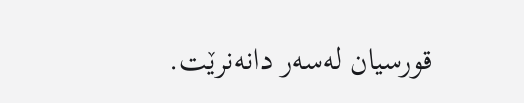قورسیان له‌سه‌ر دانه‌نرێت.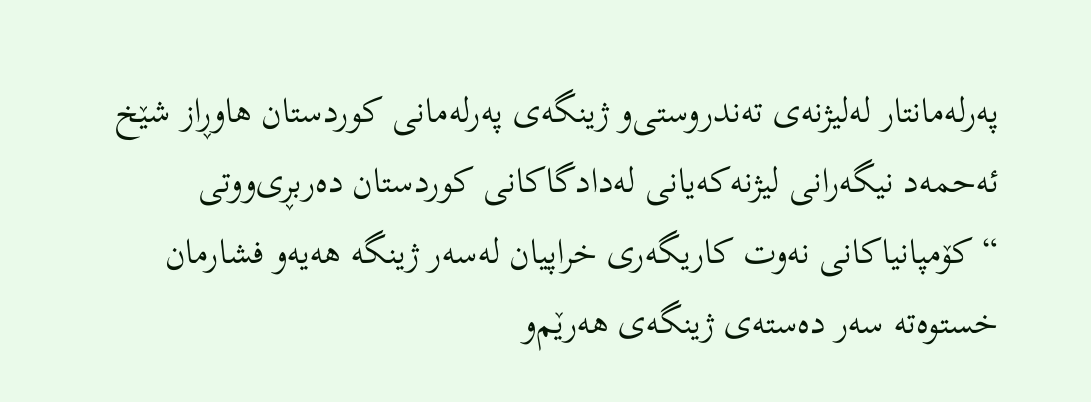په‌رله‌مانتار له‌لیژنه‌ی‌ ته‌ندروستی‌و ژینگه‌ی‌ په‌رله‌مانی كوردستان هاوڕاز شێخ ئه‌حمه‌د نیگه‌رانی لیژنه‌كه‌یانی له‌دادگاكانی‌ كوردستان ده‌ربڕی‌و‌وتی “كۆمپانیاكانی‌ نه‌وت كاریگه‌ری‌ خراپیان له‌سه‌ر ژینگه‌ هه‌یه‌و فشارمان خستوه‌ته‌ سه‌ر ده‌سته‌ی‌ ژینگه‌ی‌ هه‌رێم‌و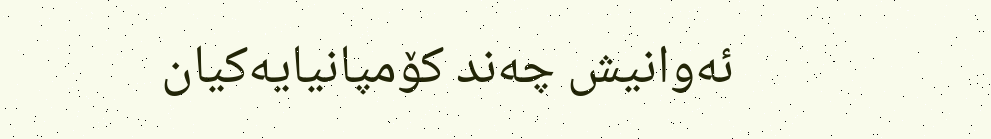ئه‌وانیش چه‌ند كۆمپانیایه‌كیان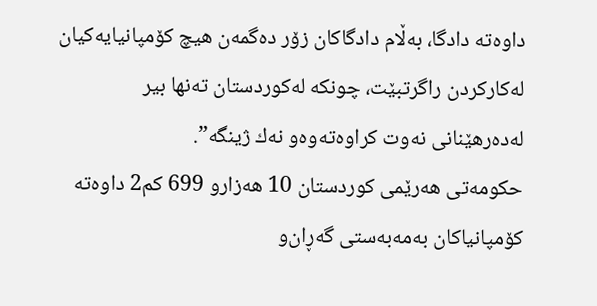داوه‌ته‌ دادگا، به‌ڵام دادگاكان زۆر ده‌گمه‌ن هیچ كۆمپانیایه‌كیان له‌كاركردن راگرتبێت، چونكه‌ له‌كوردستان ته‌نها بیر له‌ده‌رهێنانی نه‌وت كراوه‌ته‌وه‌و نه‌ك ژینگه‌”.
حكومه‌تی هه‌رێمی كوردستان 10 هه‌زارو 699 كم2 داوه‌ته‌ كۆمپانیاكان به‌مه‌به‌ستی گه‌ڕان‌و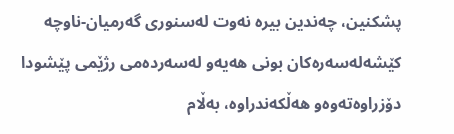پشكنین، چه‌ندین بیره‌ نه‌وت له‌سنوری‌ گه‌رمیان-ناوچه‌ كێشه‌له‌سه‌ره‌كان بونی هه‌یه‌و له‌سه‌رده‌می رژێمی پێشودا دۆزراوه‌ته‌وه‌و هه‌ڵكه‌ندراوه‌، به‌ڵام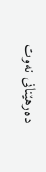ده‌رهێنانی نه‌وت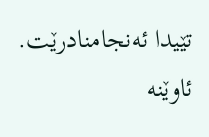تێیدا ئه‌نجامنادرێت.
ئاوێنە